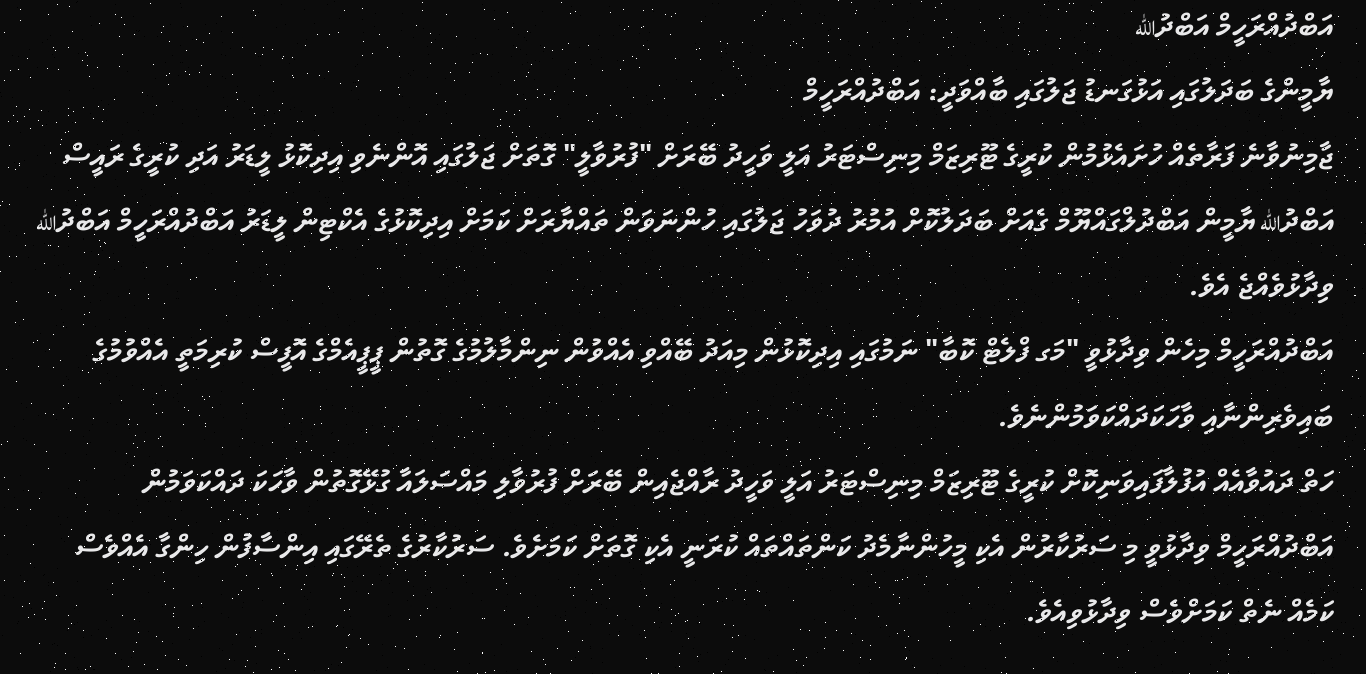އަބްދުއްރަހީމް އަބްދުالله
ޔާމީންގެ ބަދަލުގައި އަޅުގަނޑު ޖަލުގައި ބާއްވަދީ: އަބްދުއްރަހީމް
ޖާމިނުވާނެ ފަރާތެއް ހުށައެޅުމުން ކުރީގެ ޓޫރިޒަމް މިނިސްޓަރު އަލީ ވަހީދު ބޭރަށް "ފުރުވާލީ" ގޮތަށް ޖަލުގައި އޮންނެވި އިދިކޮޅު ލީޑަރު އަދި ކުރީގެ ރައީސް އަބްދުالله ޔާމީން އަބްދުލްގައްޔޫމް ގެއަށް ބަދަލުކޮށް އުމުރު ދުވަހު ޖަލުގައި ހުންނަވަން ތައްޔާރަށް ކަމަށް އިދިކޮޅުގެ އެކްޓިން ލީޑަރު އަބްދުއްރަހީމް އަބްދުالله ވިދާޅުވެއްޖެ އެވެ.
އަބްދުއްރަހީމް މިހެން ވިދާޅުވީ "މަގ ފްލެޓް ކޮބާ" ނަމުގައި އިދިކޮޅުން މިއަދު ބޭއްވި އެއްވުން ނިންމާލުމުގެ ގޮތުން ޕީޕީއެމްގެ އޮފީސް ކުރިމަތީ އެއްވުމުގެ ބައިވެރިންނާއި ވާހަކަދައްކަވަމުންނެވެ.
ހަތް ދައުވާއެއް އުފުލާފައިވަނިކޮށް ކުރީގެ ޓޫރިޒަމް މިނިސްޓަރު އަލީ ވަހީދު ރާއްޖެއިން ބޭރަށް ފުރުވާލި މައްސަލައާ ގުޅޭގޮތުން ވާހަކަ ދައްކަވަމުން އަބްދުއްރަހީމް ވިދާޅުވީ މި ސަރުކާރުން އެކި މީހުންނާމެދު ކަންތައްތައް ކުރަނީ އެކި ގޮތަށް ކަމަށެވެ. ސަރުކާރުގެ ތެރޭގައި އިންސާފުން ހިންގާ އެއްވެސް ކަމެއް ނެތް ކަމަށްވެސް ވިދާޅުވިއެވެ.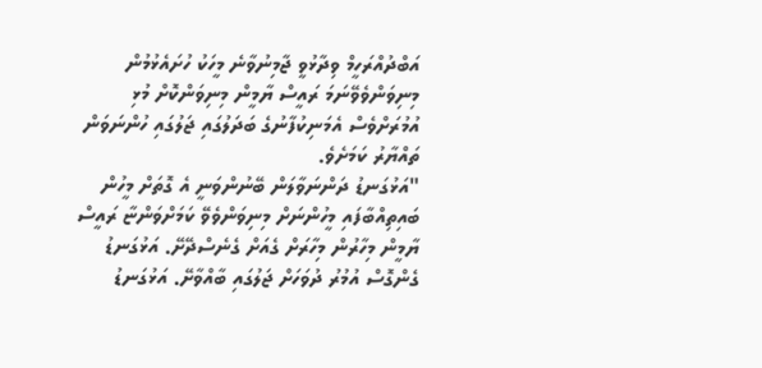އަބްދުއްރަހީމް ވިދާޅުވީ ޖާމިނުވާނެ މީހަކު ހުށައެޅުމުން މިނިވަންވެވޭނަމަ ރައީސް ޔާމީން މިނިވަންކޮށް މުޅި އުމުރަށްވެސް އެމަނިކުފާނުގެ ބަދަލުގައި ޖަލުގައި ހުންނަވަން ތައްޔާރު ކަމަށެވެ.
"އަޅުގަނޑު ދަންނަވާލަން ބޭނުންވަނީ އެ ގޮތަށް މީހުން ބައިތިއްބާފައި މީހުންނަށް މިނިވަންވެވޭ ކަމަށްވަންޏާ ރައީސް ޔާމީން މިހާރުން މިހާރަށް ގެއަށް ގެނެސްދޭށޭ. އަޅުގަނޑު ގެންގޮސް އުމުރު ދުވަހަށް ޖަލުގައި ބާއްވާށޭ. އަޅުގަނޑު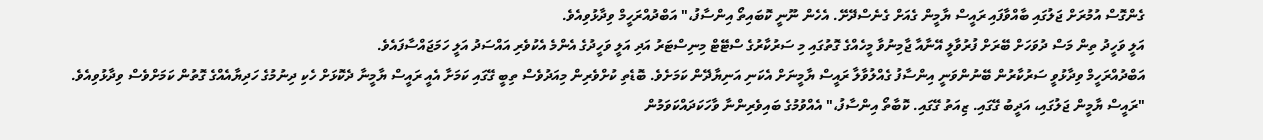ގެންގޮސް އުމުރަށް ޖަލުގައި ބާއްވާފައި ރައީސް ޔާމީން ގެއަށް ގެނެސްދޭށޭ. އެހެން ނޫނީ ކޮބައިތޯ އިންސާފު،" އަބްދުއްރަހީމް ވިދާޅުވިއެވެ.
އަލީ ވަހީދު ތިން މަސް ދުވަހަށް ބޭރަށް ފުރުވާލީ އޭނާއާ ޖާމިނުވާ މީހެއްގެ ގޮތުގައި މި ސަރުކާރުގެ ސްޓޭޓް މިނިސްޓަރު އަދި އަލީ ވަހީދުގެ އެންމެ އެކުވެރި އައްސަދު އަލީ ހަމަޖައްސާފައެވެ.
އަބްދުއްރަހީމް ވިދާޅުވީ ސަރުކާރުން ބޭނުންވަނީ އިންސާފު ގެއްލުވާލާ ރައީސް ޔާމީނަށް އެކަނި އަނިޔާދޭން ކަމަށެވެ. ބޮޑެތި ކުށްވެރިން މިއަދުވެސް ތިބީ ގޭގައި ކަމަށާ އެއީ ރައީސް ޔާމީނާ ދެކޮޅަށް ހެކި ދިނުމުގެ ހަދިޔާއެއްގެ ގޮތުން ކަމަށްވެސް ވިދާޅުވިއެވެ.
"ރައީސް ޔާމީން ޖަލުގައި، އަދީބު ގޭގައި. ޒިއަތު ގޭގައި. ކޮބާތޯ އިންސާފު،" އެއްވުމުގެ ބައިވެރިންނާ ވާހަކަދައްކަވަމުން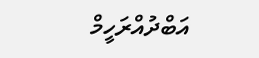އަބްދުއްރަހީމް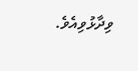ވިދާޅުވިއެވެ.